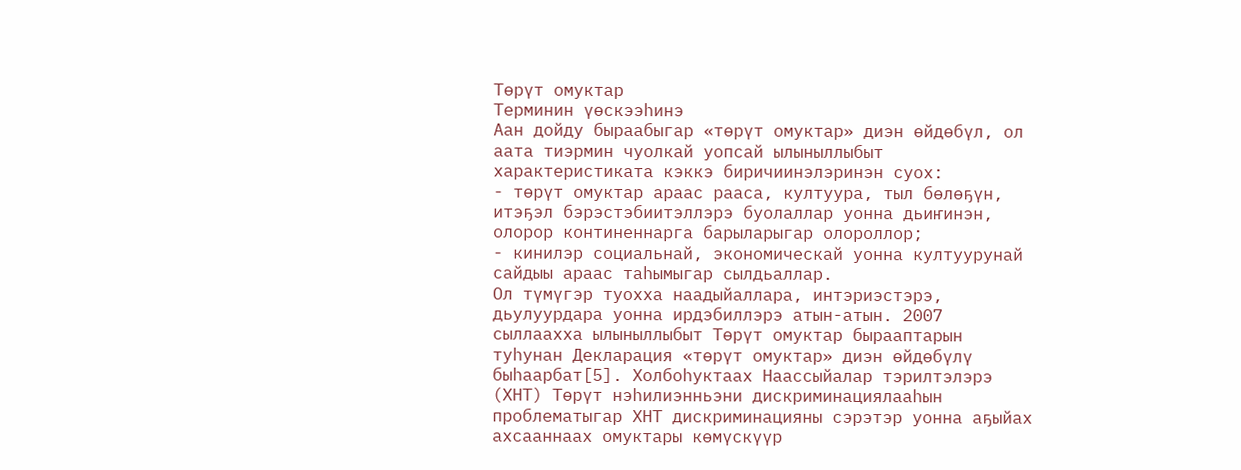Төрүт омуктар
Терминин үөскээһинэ
Аан дойду быраабыгар «төрүт омуктар» диэн өйдөбүл, ол аата тиэрмин чуолкай уопсай ылыныллыбыт характеристиката кэккэ биричиинэлэринэн суох:
- төрүт омуктар араас рааса, култуура, тыл бөлөҕүн, итэҕэл бэрэстэбиитэллэрэ буолаллар уонна дьиҥинэн, олорор континеннарга барыларыгар олороллор;
- кинилэр социальнай, экономическай уонна култуурунай сайдыы араас таһымыгар сылдьаллар.
Ол түмүгэр туохха наадыйаллара, интэриэстэрэ, дьулуурдара уонна ирдэбиллэрэ атын-атын. 2007 сыллаахха ылыныллыбыт Төрүт омуктар бырааптарын туһунан Декларация «төрүт омуктар» диэн өйдөбүлү быһаарбат[5]. Холбоһуктаах Наассыйалар тэрилтэлэрэ (ХНТ) Төрүт нэһилиэнньэни дискриминациялааһын проблематыгар ХНТ дискриминацияны сэрэтэр уонна аҕыйах ахсааннаах омуктары көмүскүүр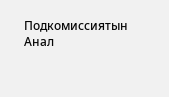Подкомиссиятын Анал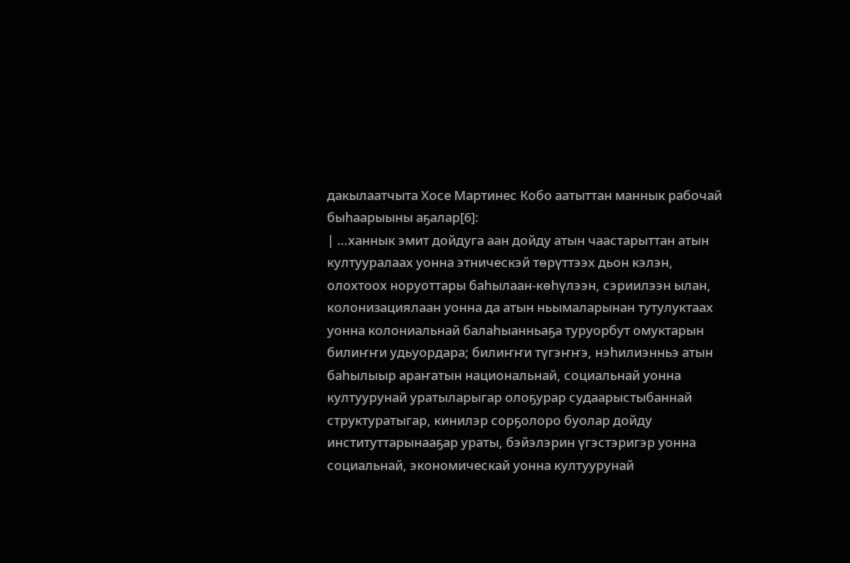дакылаатчыта Хосе Мартинес Кобо аатыттан маннык рабочай быһаарыыны аҕалар[6]:
| …ханнык эмит дойдуга аан дойду атын чаастарыттан атын култууралаах уонна этническэй төрүттээх дьон кэлэн, олохтоох норуоттары баһылаан-көһүлээн, сэриилээн ылан, колонизациялаан уонна да атын ньымаларынан тутулуктаах уонна колониальнай балаһыанньаҕа туруорбут омуктарын билиҥҥи удьуордара; билиҥҥи түгэҥҥэ, нэһилиэнньэ атын баһылыыр араҥатын национальнай, социальнай уонна култуурунай уратыларыгар олоҕурар судаарыстыбаннай структуратыгар, кинилэр сорҕолоро буолар дойду институттарынааҕар ураты, бэйэлэрин үгэстэригэр уонна социальнай, экономическай уонна култуурунай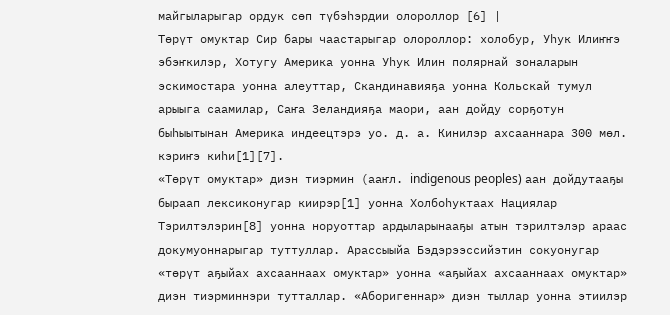майгыларыгар ордук сөп түбэһэрдии олороллор [6] |
Төрүт омуктар Сир бары чаастарыгар олороллор: холобур, Уһук Илиҥҥэ эбэҥкилэр, Хотугу Америка уонна Уһук Илин полярнай зоналарын эскимостара уонна алеуттар, Скандинавияҕа уонна Кольскай тумул арыыга саамилар, Саҥа Зеландияҕа маори, аан дойду сорҕотун быһыытынан Америка индеецтэрэ уо. д. а. Кинилэр ахсааннара 300 мөл. кэриҥэ киһи[1][7].
«Төрүт омуктар» диэн тиэрмин (ааҥл. indigenous peoples) аан дойдутааҕы быраап лексиконугар киирэр[1] уонна Холбоһуктаах Нациялар Тэрилтэлэрин[8] уонна норуоттар ардыларынааҕы атын тэрилтэлэр араас докумуоннарыгар туттуллар. Арассыыйа Бэдэрээссийэтин сокуонугар «төрүт аҕыйах ахсааннаах омуктар» уонна «аҕыйах ахсааннаах омуктар» диэн тиэрминнэри тутталлар. «Аборигеннар» диэн тыллар уонна этиилэр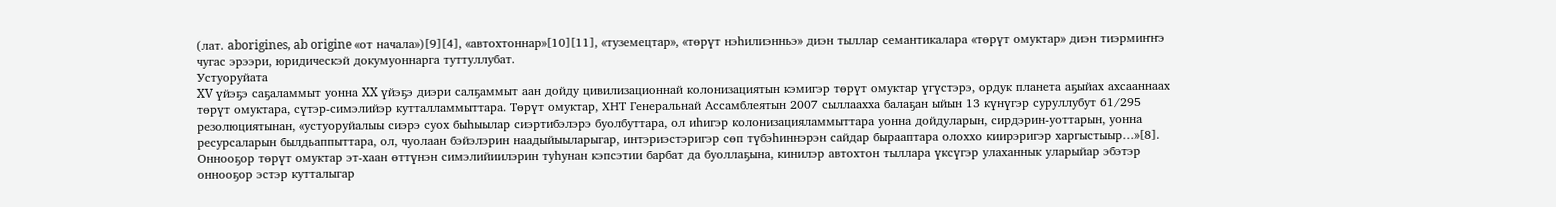(лат. aborigines, ab origine «от начала»)[9][4], «автохтоннар»[10][11], «туземецтар», «төрүт нэһилиэнньэ» диэн тыллар семантикалара «төрүт омуктар» диэн тиэрмиҥҥэ чугас эрээри, юридическэй докумуоннарга туттуллубат.
Устуоруйата
XV үйэҕэ саҕаламмыт уонна XX үйэҕэ диэри салҕаммыт аан дойду цивилизационнай колонизациятын кэмигэр төрүт омуктар үгүстэрэ, ордук планета аҕыйах ахсааннаах төрүт омуктара, сүтэр-симэлийэр кутталламмыттара. Төрүт омуктар, ХНТ Генеральнай Ассамблеятын 2007 сыллаахха балаҕан ыйын 13 күнүгэр суруллубут 61/295 резолюциятынан, «устуоруйалыы сиэрэ суох быһыылар сиэртибэлэрэ буолбуттара, ол иһигэр колонизацияламмыттара уонна дойдуларын, сирдэрин-уоттарын, уонна ресурсаларын былдьаппыттара, ол, чуолаан бэйэлэрин наадыйыыларыгар, интэриэстэригэр сөп түбэһиннэрэн сайдар бырааптара олоххо киирэригэр харгыстыыр…»[8].
Оннооҕор төрүт омуктар эт-хаан өттүнэн симэлийиилэрин туһунан кэпсэтии барбат да буоллаҕына, кинилэр автохтон тыллара үксүгэр улаханнык уларыйар эбэтэр оннооҕор эстэр кутталыгар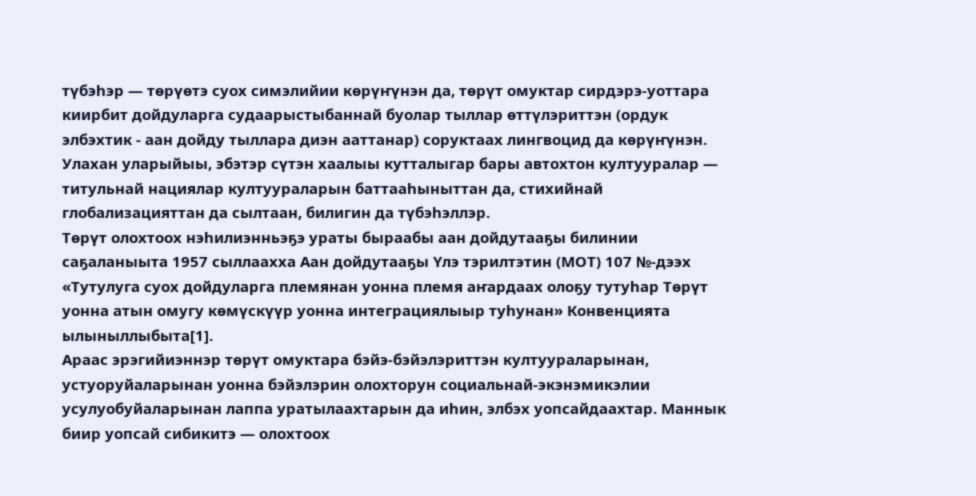түбэһэр — төрүөтэ суох симэлийии көрүҥүнэн да, төрүт омуктар сирдэрэ-уоттара киирбит дойдуларга судаарыстыбаннай буолар тыллар өттүлэриттэн (ордук элбэхтик - аан дойду тыллара диэн ааттанар) соруктаах лингвоцид да көрүҥүнэн. Улахан уларыйыы, эбэтэр сүтэн хаалыы кутталыгар бары автохтон култууралар — титульнай нациялар култуураларын баттааһыныттан да, стихийнай глобализацияттан да сылтаан, билигин да түбэһэллэр.
Төрүт олохтоох нэһилиэнньэҕэ ураты быраабы аан дойдутааҕы билинии саҕаланыыта 1957 сыллаахха Аан дойдутааҕы Үлэ тэрилтэтин (МОТ) 107 №-дээх «Тутулуга суох дойдуларга племянан уонна племя аҥардаах олоҕу тутуһар Төрүт уонна атын омугу көмүскүүр уонна интеграциялыыр туһунан» Конвенцията ылыныллыбыта[1].
Араас эрэгийиэннэр төрүт омуктара бэйэ-бэйэлэриттэн култуураларынан, устуоруйаларынан уонна бэйэлэрин олохторун социальнай-экэнэмикэлии усулуобуйаларынан лаппа уратылаахтарын да иһин, элбэх уопсайдаахтар. Маннык биир уопсай сибикитэ — олохтоох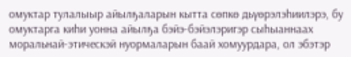омуктар тулалыыр айылҕаларын кытта сөпкө дьүөрэлэһиилэрэ, бу омуктарга киһи уонна айылҕа бэйэ-бэйэлэригэр сыһыаннаах моральнай-этическэй нуормаларын баай хомуурдара, ол эбэтэр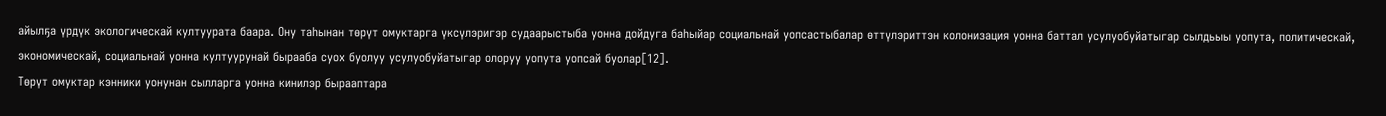айылҕа үрдүк экологическай култуурата баара. Ону таһынан төрүт омуктарга үксүлэригэр судаарыстыба уонна дойдуга баһыйар социальнай уопсастыбалар өттүлэриттэн колонизация уонна баттал усулуобуйатыгар сылдьыы уопута, политическай, экономическай, социальнай уонна култуурунай бырааба суох буолуу усулуобуйатыгар олоруу уопута уопсай буолар[12].
Төрүт омуктар кэнники уонунан сылларга уонна кинилэр бырааптара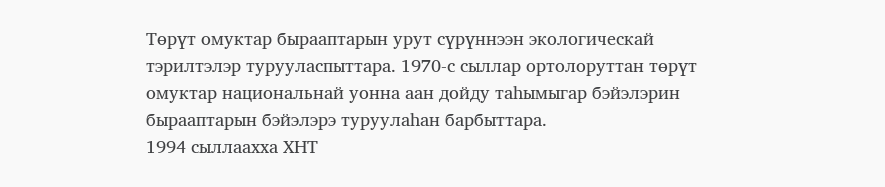Төрүт омуктар бырааптарын урут сүрүннээн экологическай тэрилтэлэр турууласпыттара. 1970-с сыллар ортолоруттан төрүт омуктар национальнай уонна аан дойду таһымыгар бэйэлэрин бырааптарын бэйэлэрэ туруулаһан барбыттара.
1994 сыллаахха ХНТ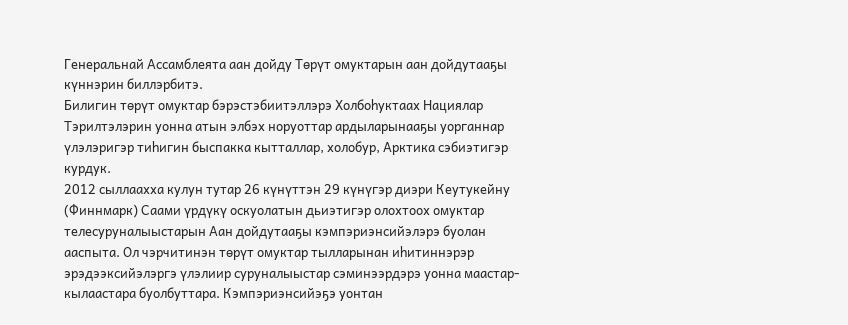Генеральнай Ассамблеята аан дойду Төрүт омуктарын аан дойдутааҕы күннэрин биллэрбитэ.
Билигин төрүт омуктар бэрэстэбиитэллэрэ Холбоһуктаах Нациялар Тэрилтэлэрин уонна атын элбэх норуоттар ардыларынааҕы уорганнар үлэлэригэр тиһигин быспакка кытталлар, холобур, Арктика сэбиэтигэр курдук.
2012 сыллаахха кулун тутар 26 күнүттэн 29 күнүгэр диэри Кеутукейну (Финнмарк) Саами үрдүкү оскуолатын дьиэтигэр олохтоох омуктар телесуруналыыстарын Аан дойдутааҕы кэмпэриэнсийэлэрэ буолан ааспыта. Ол чэрчитинэн төрүт омуктар тылларынан иһитиннэрэр эрэдээксийэлэргэ үлэлиир суруналыыстар сэминээрдэрэ уонна маастар-кылаастара буолбуттара. Кэмпэриэнсийэҕэ уонтан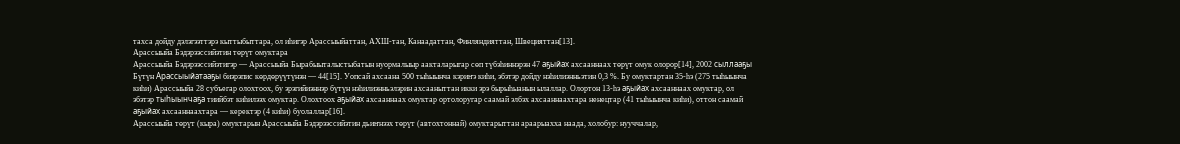тахса дойду дэлэгээттэрэ кыттыбыттара, ол иһигэр Арассыыйаттан, АХШ-тан, Канаадаттан, Финляндияттан, Швецияттан[13].
Арассыыйа Бэдэрээссийэтин төрүт омуктара
Арассыыйа Бэдэрээссийэтигэр — Арассыыйа Бырабыыталыстыбатын нуормалыыр аакталарыгар сөп түбэһиннэрэн 47 аҕыйах ахсааннаах төрүт омук олорор[14], 2002 сыллааҕы Бүтүн Арассыыйатааҕы биэрэпис көрдөрүүтүнэн — 44[15]. Уопсай ахсаана 500 тыһыынча кэриҥэ киһи, эбэтэр дойду нэһилиэнньэтин 0,3 %. Бу омуктартан 35-һэ (275 тыһыынча киһи) Арассыыйа 28 субъегар олохтоох, бу эрэгийиэннэр бүтүн нэһилиэнньэлэрин ахсааныттан икки эрэ бырыһыанын ылаллар. Олортон 13-һэ аҕыйах ахсааннаах омуктар, ол эбэтэр тыһыынчаҕа тиийбэт киһилээх омуктар. Олохтоох аҕыйах ахсааннаах омуктар ортолоругар саамай элбэх ахсааннаахтара ненецтар (41 тыһыынча киһи), оттон саамай аҕыйах ахсааннаахтара — керектэр (4 киһи) буолаллар[16].
Арассыыйа төрүт (кыра) омуктарын Арассыыйа Бэдэрээссийэтин дьиҥнээх төрүт (автохтоннай) омуктарыттан араарыахха наада, холобур: нууччалар,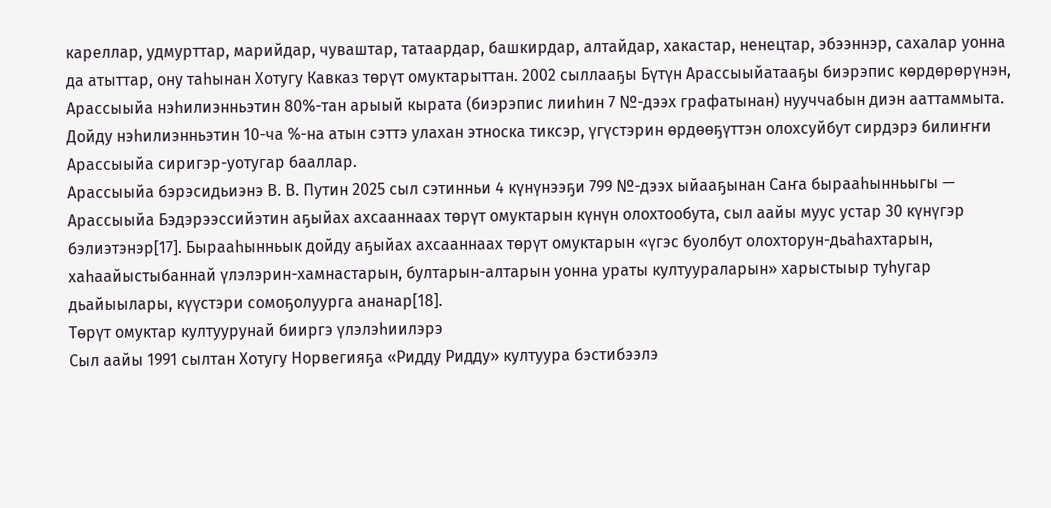кареллар, удмурттар, марийдар, чуваштар, татаардар, башкирдар, алтайдар, хакастар, ненецтар, эбээннэр, сахалар уонна да атыттар, ону таһынан Хотугу Кавказ төрүт омуктарыттан. 2002 сыллааҕы Бүтүн Арассыыйатааҕы биэрэпис көрдөрөрүнэн, Арассыыйа нэһилиэнньэтин 80%-тан арыый кырата (биэрэпис лииһин 7 №-дээх графатынан) нууччабын диэн ааттаммыта. Дойду нэһилиэнньэтин 10-ча %-на атын сэттэ улахан этноска тиксэр, үгүстэрин өрдөөҕүттэн олохсуйбут сирдэрэ билиҥҥи Арассыыйа сиригэр-уотугар бааллар.
Арассыыйа бэрэсидьиэнэ В. В. Путин 2025 сыл сэтинньи 4 күнүнээҕи 799 №-дээх ыйааҕынан Саҥа бырааһынньыгы — Арассыыйа Бэдэрээссийэтин аҕыйах ахсааннаах төрүт омуктарын күнүн олохтообута, сыл аайы муус устар 30 күнүгэр бэлиэтэнэр[17]. Бырааһынньык дойду аҕыйах ахсааннаах төрүт омуктарын «үгэс буолбут олохторун-дьаһахтарын, хаһаайыстыбаннай үлэлэрин-хамнастарын, бултарын-алтарын уонна ураты култуураларын» харыстыыр туһугар дьайыылары, күүстэри сомоҕолуурга ананар[18].
Төрүт омуктар култуурунай бииргэ үлэлэһиилэрэ
Сыл аайы 1991 сылтан Хотугу Норвегияҕа «Ридду Ридду» култуура бэстибээлэ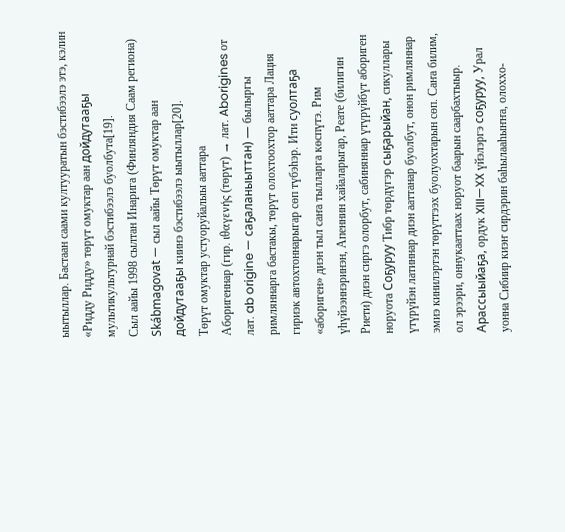ыытыллар. Бастаан саами култууратын бэстибээлэ этэ, кэлин «Ридду Ридду» төрүт омуктар аан дойдутааҕы мультикультурнай бэстибээлэ буолбута[19].
Сыл аайы 1998 сылтан Инарига (Финляндия Саам региона) Skábmagovat — сыл аайы Төрүт омуктар аан дойдутааҕы киинэ бэстибээлэ ыытыллар[20].
Төрүт омуктар устуоруйалыы ааттара
Аборигеннар (гир. ιθαγενής (төрүт) → лат. Aborigines от лат. ab origine — саҕаланыыттан) — былыргы римляннарга бастакы, төрүт олохтоохтор ааттара Лация гириэк автохтоннарыгар сөп түбэһэр. Ити суолтаҕа «абориген» диэн тыл саҥа тылларга көспүтэ. Рим үһүйээннэринэн, Апеннин хайаларыгар, Реате (билигин Риети) диэн сиргэ олорбут, сабиняннар үтүрүйбүт абориген норуота Соҕуруу Тибр төрдүгэр сыҕарыйан, сикуллары үтүрүйэн латиннар диэн ааттанар буолбут, онон римляннар эмиэ кинилэртэн төрүттээх буолуохтарын сөп. Саҥа билим, ол эрээри, оннукааттаах норуот баарын саарбахтыыр.
Арассыыйаҕа, ордук XIII—XX үйэлэргэ соҕуруу, Урал уонна Сибиир киэҥ сирдэрин баһылааһыҥҥа, олоххо-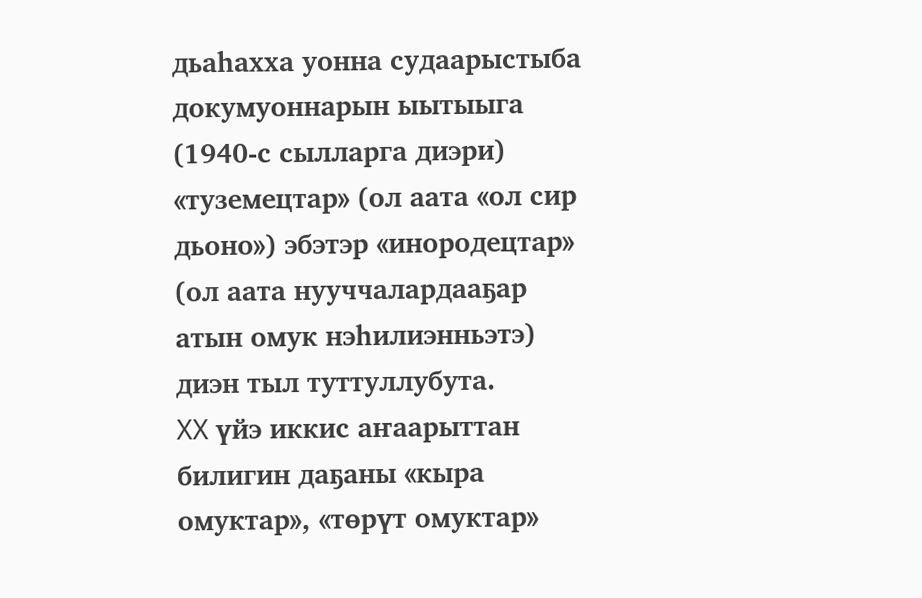дьаһахха уонна судаарыстыба докумуоннарын ыытыыга (1940-с сылларга диэри) «туземецтар» (ол аата «ол сир дьоно») эбэтэр «инородецтар» (ол аата нууччалардааҕар атын омук нэһилиэнньэтэ) диэн тыл туттуллубута.
XX үйэ иккис аҥаарыттан билигин даҕаны «кыра омуктар», «төрүт омуктар»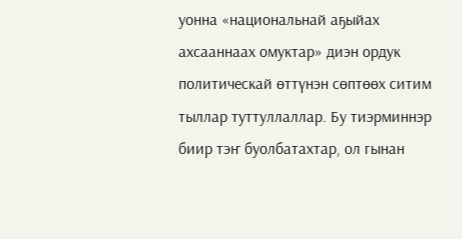уонна «национальнай аҕыйах ахсааннаах омуктар» диэн ордук политическай өттүнэн сөптөөх ситим тыллар туттуллаллар. Бу тиэрминнэр биир тэҥ буолбатахтар, ол гынан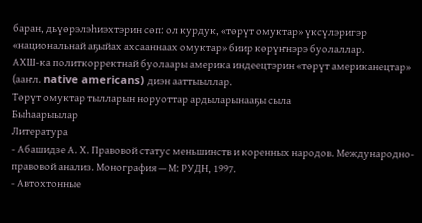баран, дьүөрэлэһиэхтэрин сөп: ол курдук, «төрүт омуктар» үксүлэригэр «национальнай аҕыйах ахсааннаах омуктар» биир көрүҥнэрэ буолаллар.
АХШ-ка политкорректнай буолаары америка индеецтэрин «төрүт американецтар» (ааҥл. native americans) диэн ааттыыллар.
Төрүт омуктар тылларын норуоттар ардыларынааҕы сыла
Быһаарыылар
Литература
- Абашидзе А. Х. Правовой статус меньшинств и коренных народов. Международно-правовой анализ. Монография — М: РУДН, 1997.
- Автохтонные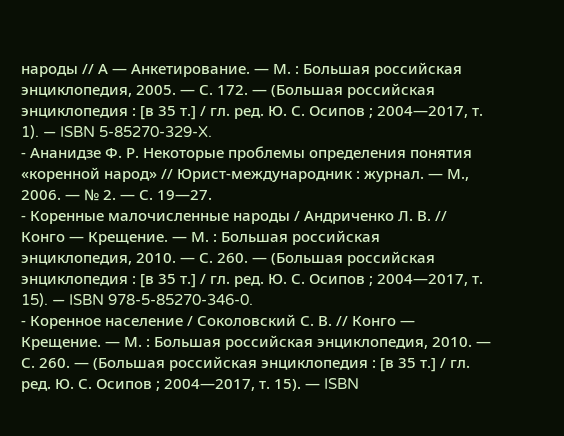народы // А — Анкетирование. — М. : Большая российская энциклопедия, 2005. — С. 172. — (Большая российская энциклопедия : [в 35 т.] / гл. ред. Ю. С. Осипов ; 2004—2017, т. 1). — ISBN 5-85270-329-X.
- Ананидзе Ф. Р. Некоторые проблемы определения понятия «коренной народ» // Юрист-международник : журнал. — М., 2006. — № 2. — С. 19—27.
- Коренные малочисленные народы / Андриченко Л. В. // Конго — Крещение. — М. : Большая российская энциклопедия, 2010. — С. 260. — (Большая российская энциклопедия : [в 35 т.] / гл. ред. Ю. С. Осипов ; 2004—2017, т. 15). — ISBN 978-5-85270-346-0.
- Коренное население / Соколовский С. В. // Конго — Крещение. — М. : Большая российская энциклопедия, 2010. — С. 260. — (Большая российская энциклопедия : [в 35 т.] / гл. ред. Ю. С. Осипов ; 2004—2017, т. 15). — ISBN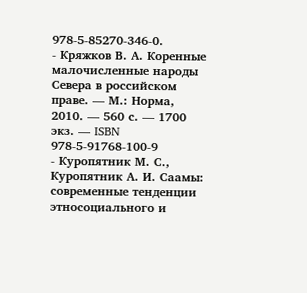978-5-85270-346-0.
- Кряжков В. А. Коренные малочисленные народы Севера в российском праве. — М.: Норма, 2010. — 560 с. — 1700 экз. — ISBN 978-5-91768-100-9
- Куропятник М. С., Куропятник А. И. Саамы: современные тенденции этносоциального и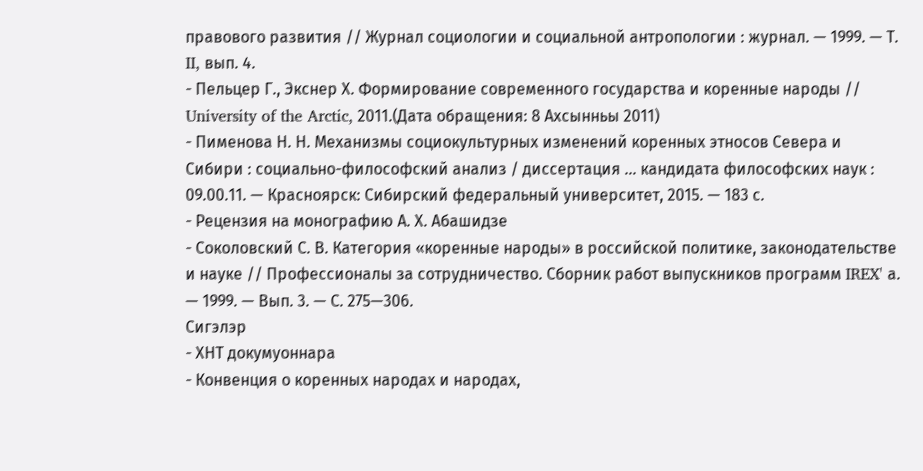правового развития // Журнал социологии и социальной антропологии : журнал. — 1999. — Т. II, вып. 4.
- Пельцер Г., Экснер Х. Формирование современного государства и коренные народы // University of the Arctic, 2011.(Дата обращения: 8 Ахсынньы 2011)
- Пименова Н. Н. Механизмы социокультурных изменений коренных этносов Севера и Сибири : социально-философский анализ / диссертация ... кандидата философских наук : 09.00.11. — Красноярск: Сибирский федеральный университет, 2015. — 183 с.
- Рецензия на монографию А. Х. Абашидзе
- Соколовский С. В. Категория «коренные народы» в российской политике, законодательстве и науке // Профессионалы за сотрудничество. Сборник работ выпускников программ IREX' а. — 1999. — Вып. 3. — С. 275—306.
Сигэлэр
- ХНТ докумуоннара
- Конвенция о коренных народах и народах,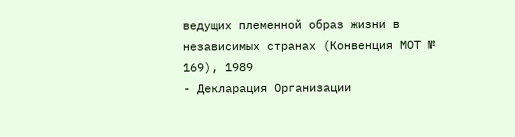ведущих племенной образ жизни в независимых странах (Конвенция МОТ № 169), 1989
- Декларация Организации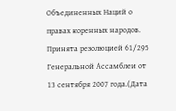Объединенных Наций о правах коренных народов. Принята резолюцией 61/295 Генеральной Ассамблеи от 13 сентября 2007 года.(Дата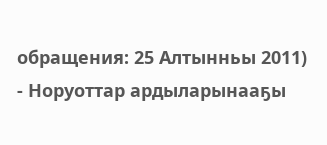обращения: 25 Алтынньы 2011)
- Норуоттар ардыларынааҕы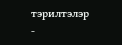тэрилтэлэр
-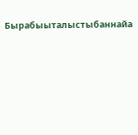Бырабыыталыстыбаннайа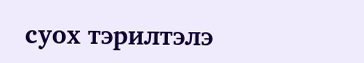суох тэрилтэлэ